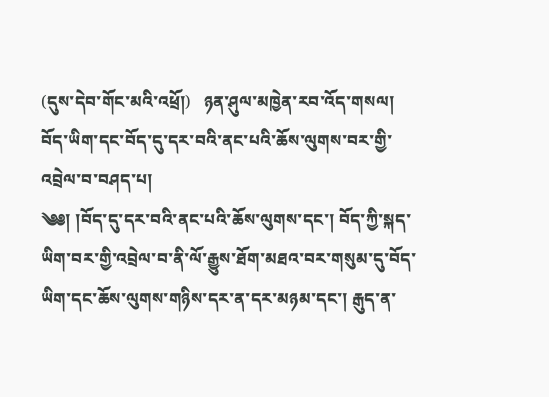(དུས་དེབ་གོང་མའི་འཕྲོ།)   ཉན་ཤུལ་མཁྱེན་རབ་འོད་གསལ།
བོད་ཡིག་དང་བོད་དུ་དར་བའི་ནང་པའི་ཆོས་ལུགས་བར་གྱི་འབྲེལ་བ་བཤད་པ།
༄༅། །བོད་དུ་དར་བའི་ནང་པའི་ཆོས་ལུགས་དང་། བོད་ཀྱི་སྐད་ཡིག་བར་གྱི་འབྲེལ་བ་ནི་ལོ་རྒྱུས་ཐོག་མཐའ་བར་གསུམ་དུ་བོད་ཡིག་དང་ཆོས་ལུགས་གཉིས་དར་ན་དར་མཉམ་དང་། རྒུད་ན་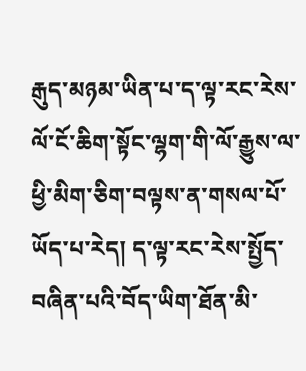རྒུད་མཉམ་ཡིན་པ་ད་ལྟ་རང་རེས་ལོ་ངོ་ཆིག་སྟོང་ལྷག་གི་ལོ་རྒྱུས་ལ་ཕྱི་མིག་ཅིག་བལྟས་ན་གསལ་པོ་ཡོད་པ་རེད། ད་ལྟ་རང་རེས་སྤྱོད་བཞིན་པའི་བོད་ཡིག་ཐོན་མི་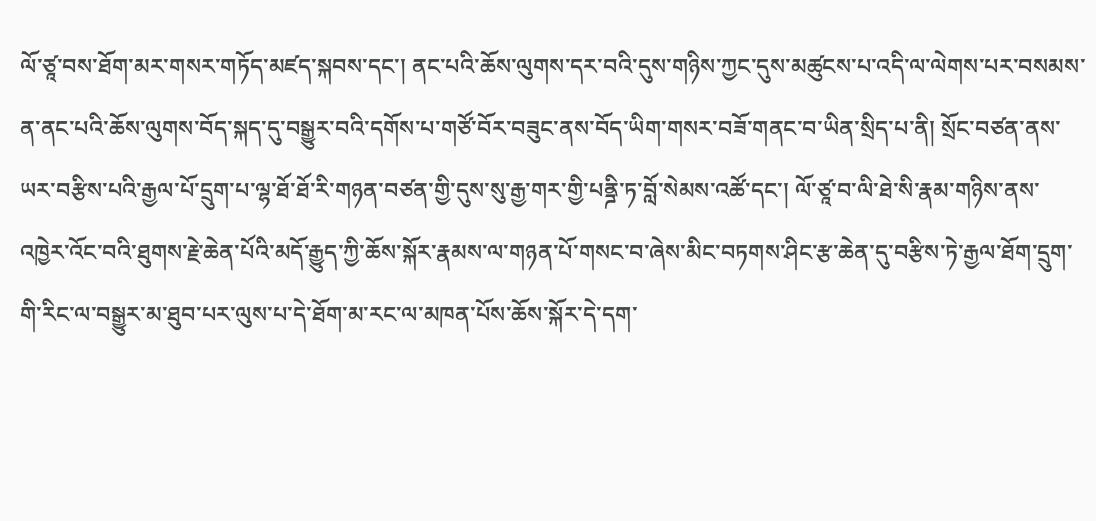ལོ་ཙཱ་བས་ཐོག་མར་གསར་གཏོད་མཛད་སྐབས་དང་། ནང་པའི་ཆོས་ལུགས་དར་བའི་དུས་གཉིས་ཀྱང་དུས་མཚུངས་པ་འདི་ལ་ལེགས་པར་བསམས་ན་ནང་པའི་ཆོས་ལུགས་བོད་སྐད་དུ་བསྒྱུར་བའི་དགོས་པ་གཙོ་བོར་བཟུང་ནས་བོད་ཡིག་གསར་བཟོ་གནང་བ་ཡིན་སྲིད་པ་ནི། སྲོང་བཙན་ནས་ཡར་བརྩིས་པའི་རྒྱལ་པོ་དྲུག་པ་ལྷ་ཐོ་ཐོ་རི་གཉན་བཙན་གྱི་དུས་སུ་རྒྱ་གར་གྱི་པནྜི་ཏ་བློ་སེམས་འཚོ་དང་། ལོ་ཙཱ་བ་ལི་ཐེ་སི་རྣམ་གཉིས་ནས་འཁྱེར་འོང་བའི་ཐུགས་རྗེ་ཆེན་པོའི་མདོ་རྒྱུད་ཀྱི་ཆོས་སྐོར་རྣམས་ལ་གཉན་པོ་གསང་བ་ཞེས་མིང་བཏགས་ཤིང་རྩ་ཆེན་དུ་བརྩིས་ཏེ་རྒྱལ་ཐོག་དྲུག་གི་རིང་ལ་བསྒྱུར་མ་ཐུབ་པར་ལུས་པ་དེ་ཐོག་མ་རང་ལ་མཁན་པོས་ཆོས་སྐོར་དེ་དག་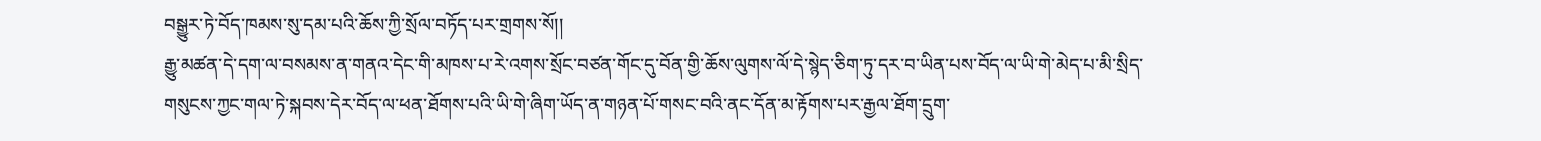བསྒྱུར་ཏེ་བོད་ཁམས་སུ་དམ་པའི་ཆོས་ཀྱི་སྲོལ་བཏོད་པར་གྲགས་སོ།།
རྒྱུ་མཚན་དེ་དག་ལ་བསམས་ན་གནའ་དེང་གི་མཁས་པ་རེ་འགས་སྲོང་བཙན་གོང་དུ་བོན་གྱི་ཆོས་ལུགས་ལོ་དེ་སྙེད་ཅིག་ཏུ་དར་བ་ཡིན་པས་བོད་ལ་ཡི་གེ་མེད་པ་མི་སྲིད་གསུངས་ཀྱང་གལ་ཏེ་སྐབས་དེར་བོད་ལ་ཕན་ཐོགས་པའི་ཡི་གེ་ཞིག་ཡོད་ན་གཉན་པོ་གསང་བའི་ནང་དོན་མ་རྟོགས་པར་རྒྱལ་ཐོག་དྲུག་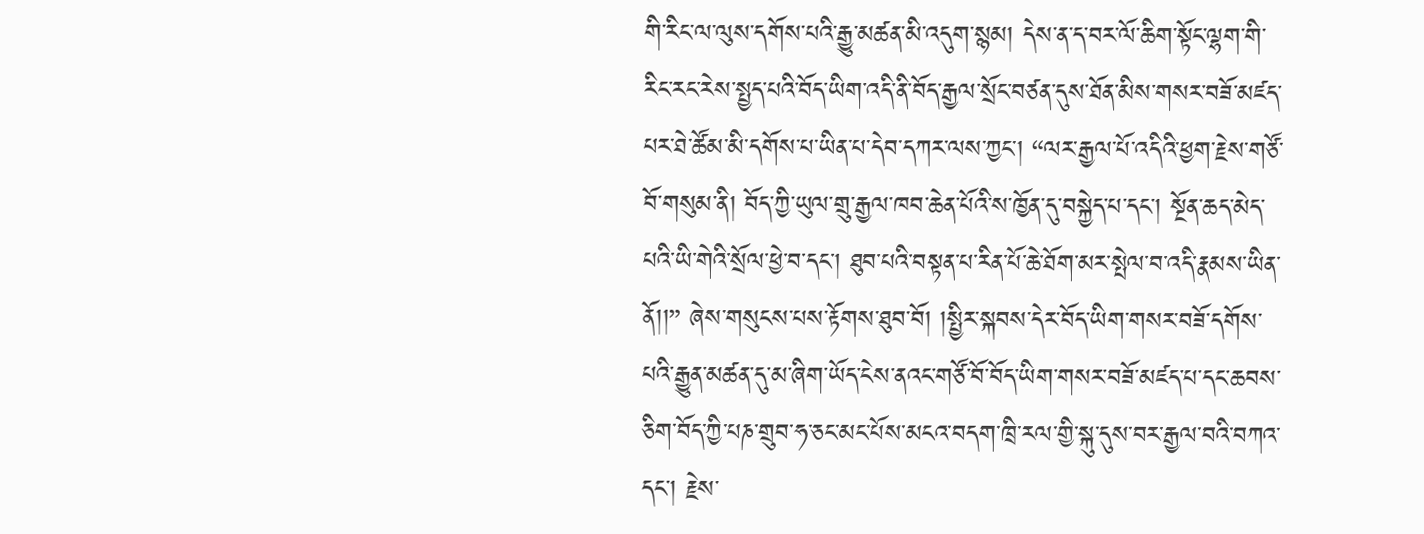གི་རིང་ལ་ལུས་དགོས་པའི་རྒྱུ་མཚན་མི་འདུག་སྙམ། དེས་ན་ད་བར་ལོ་ཆིག་སྟོང་ལྷག་གི་རིང་རང་རེས་སྤྱད་པའི་བོད་ཡིག་འདི་ནི་བོད་རྒྱལ་སྲོང་བཙན་དུས་ཐོན་མིས་གསར་བཟོ་མཛད་པར་ཐེ་ཚོམ་མི་དགོས་པ་ཡིན་པ་དེབ་དཀར་ལས་ཀྱང་། “ལར་རྒྱལ་པོ་འདིའི་ཕྱག་རྗེས་གཙོ་བོ་གསུམ་ནི། བོད་ཀྱི་ཡུལ་གྲུ་རྒྱལ་ཁབ་ཆེན་པོའི་ས་ཁྱོན་དུ་བསྐྱེད་པ་དང་། སྔོན་ཆད་མེད་པའི་ཡི་གེའི་སྲོལ་ཕྱེ་བ་དང་། ཐུབ་པའི་བསྟན་པ་རིན་པོ་ཆེ་ཐོག་མར་སྤེལ་བ་འདི་རྣམས་ཡིན་ནོ།།” ཞེས་གསུངས་པས་རྟོགས་ཐུབ་བོ། །སྤྱིར་སྐབས་དེར་བོད་ཡིག་གསར་བཟོ་དགོས་པའི་རྒྱུན་མཚན་དུ་མ་ཞིག་ཡོད་ངེས་ནའང་གཙོ་བོ་བོད་ཡིག་གསར་བཟོ་མཛད་པ་དང་ཆབས་ཅིག་བོད་ཀྱི་པཎ་གྲུབ་ཧ་ཅང་མང་པོས་མངའ་བདག་ཁྲི་རལ་གྱི་སྐུ་དུས་བར་རྒྱལ་བའི་བཀའ་དང་། རྗེས་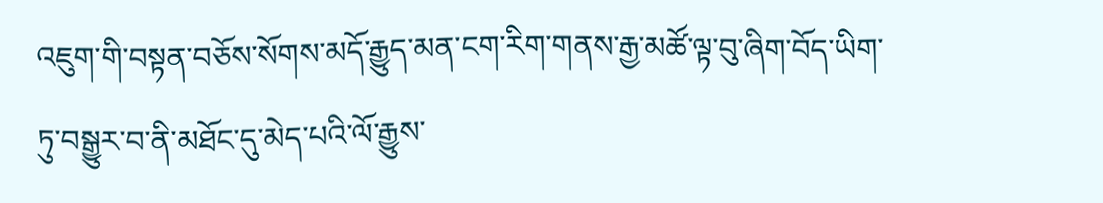འཇུག་གི་བསྟན་བཅོས་སོགས་མདོ་རྒྱུད་མན་ངག་རིག་གནས་རྒྱ་མཚོ་ལྟ་བུ་ཞིག་བོད་ཡིག་ཏུ་བསྒྱུར་བ་ནི་མཐོང་དུ་མེད་པའི་ལོ་རྒྱུས་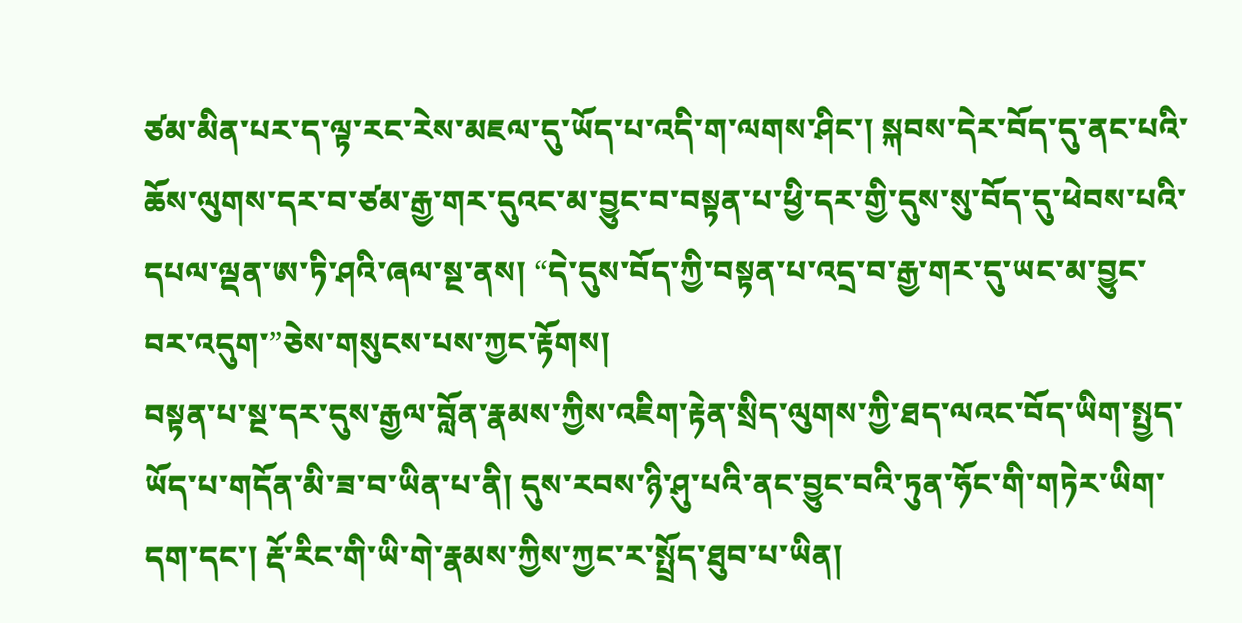ཙམ་མིན་པར་ད་ལྟ་རང་རེས་མཇལ་དུ་ཡོད་པ་འདི་ག་ལགས་ཤིང་། སྐབས་དེར་བོད་དུ་ནང་པའི་ཆོས་ལུགས་དར་བ་ཙམ་རྒྱ་གར་དུའང་མ་བྱུང་བ་བསྟན་པ་ཕྱི་དར་གྱི་དུས་སུ་བོད་དུ་ཕེབས་པའི་དཔལ་ལྡན་ཨ་ཏི་ཤའི་ཞལ་སྔ་ནས། “དེ་དུས་བོད་ཀྱི་བསྟན་པ་འདྲ་བ་རྒྱ་གར་དུ་ཡང་མ་བྱུང་བར་འདུག་”ཅེས་གསུངས་པས་ཀྱང་རྟོགས།
བསྟན་པ་སྔ་དར་དུས་རྒྱལ་བློན་རྣམས་ཀྱིས་འཇིག་རྟེན་སྲིད་ལུགས་ཀྱི་ཐད་ལའང་བོད་ཡིག་སྤྱད་ཡོད་པ་གདོན་མི་ཟ་བ་ཡིན་པ་ནི། དུས་རབས་ཉི་ཤུ་པའི་ནང་བྱུང་བའི་ཏུན་ཧོང་གི་གཏེར་ཡིག་དག་དང་། རྡོ་རིང་གི་ཡི་གེ་རྣམས་ཀྱིས་ཀྱང་ར་སྤྲོད་ཐུབ་པ་ཡིན།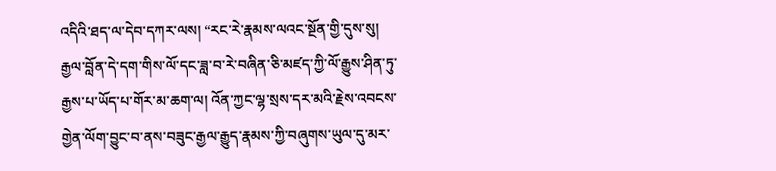འདིའི་ཐད་ལ་དེབ་དཀར་ལས། “རང་རེ་རྣམས་ལའང་སྔོན་གྱི་དུས་སུ། རྒྱལ་བློན་དེ་དག་གིས་ལོ་དང་ཟླ་བ་རེ་བཞིན་ཅི་མཛད་ཀྱི་ལོ་རྒྱུས་ཤིན་ཏུ་རྒྱས་པ་ཡོད་པ་གོར་མ་ཆག་ལ། འོན་ཀྱང་ལྷ་སྲས་དར་མའི་རྗེས་འབངས་གྱེན་ལོག་བྱུང་བ་ནས་བཟུང་རྒྱལ་རྒྱུད་རྣམས་ཀྱི་བཞུགས་ཡུལ་དུ་མར་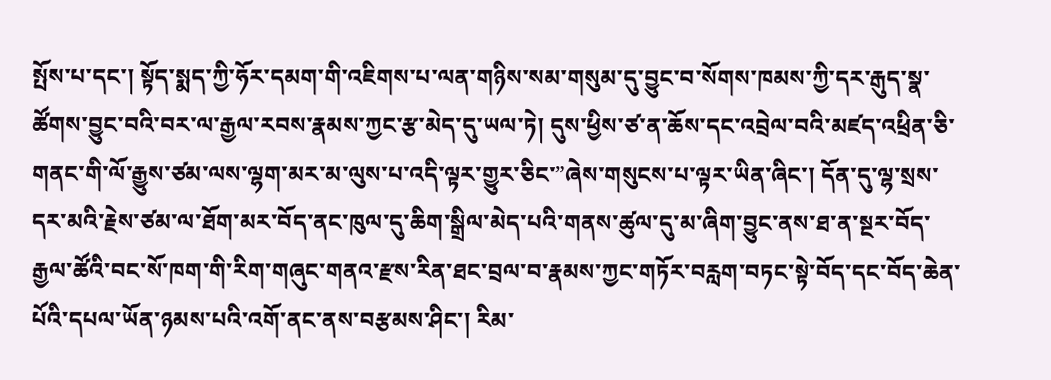སྤོས་པ་དང་། སྟོད་སྨད་ཀྱི་ཧོར་དམག་གི་འཇིགས་པ་ལན་གཉིས་སམ་གསུམ་དུ་བྱུང་བ་སོགས་ཁམས་ཀྱི་དར་རྒུད་སྣ་ཚོགས་བྱུང་བའི་བར་ལ་རྒྱལ་རབས་རྣམས་ཀྱང་རྩ་མེད་དུ་ཡལ་ཏེ། དུས་ཕྱིས་ཙ་ན་ཆོས་དང་འབྲེལ་བའི་མཛད་འཕྲིན་ཅི་གནང་གི་ལོ་རྒྱུས་ཙམ་ལས་ལྷག་མར་མ་ལུས་པ་འདི་ལྟར་གྱུར་ཅིང་”ཞེས་གསུངས་པ་ལྟར་ཡིན་ཞིང་། དོན་དུ་ལྷ་སྲས་དར་མའི་རྗེས་ཙམ་ལ་ཐོག་མར་བོད་ནང་ཁུལ་དུ་ཆིག་སྒྲིལ་མེད་པའི་གནས་ཚུལ་དུ་མ་ཞིག་བྱུང་ནས་ཐ་ན་སྔར་བོད་རྒྱལ་ཚོའི་བང་སོ་ཁག་གི་རིག་གཞུང་གནའ་རྫས་རིན་ཐང་བྲལ་བ་རྣམས་ཀྱང་གཏོར་བརླག་བཏང་སྟེ་བོད་དང་བོད་ཆེན་པོའི་དཔལ་ཡོན་ཉམས་པའི་འགོ་ནང་ནས་བརྩམས་ཤིང་། རིམ་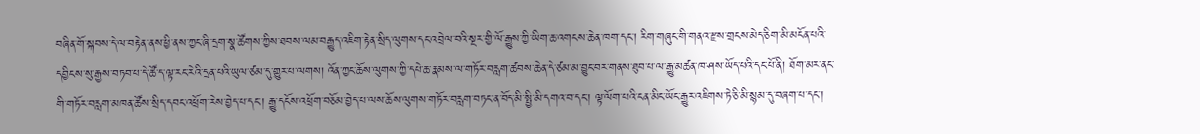བཞིན་གོ་སྐབས་དེ་ལ་བརྟེན་ནས་ཕྱི་ནས་ཀྱང་ཞི་དྲག་སྣ་ཚོགས་ཀྱིས་ཐབས་ལམ་བརྒྱུད་འཇིག་རྟེན་སྲིད་ལུགས་དང་འབྲེལ་བའི་སྔར་གྱི་ལོ་རྒྱུས་ཀྱི་ཡིག་ཆ་འགངས་ཆེན་ཁག་དང་། རིག་གཞུང་གི་གནའ་རྫས་གྲངས་མེད་ཅིག་མི་མངོན་པའི་དབྱིངས་སུ་རྒྱས་བཏབ་པ་དེ་ཚོ་ད་ལྟ་རང་རེའི་དྲན་པའི་ཡུལ་ཙམ་དུ་གྱུར་པ་ལགས། འོན་ཀྱང་ཆོས་ལུགས་ཀྱི་དཔེ་ཆ་རྣམས་ལ་གཏོར་བརླག་ཚབས་ཆེན་དེ་ཙམ་མ་བྱུང་བར་གནས་ཐུབ་པ་ལ་རྒྱུ་མཚན་ཁ་ཤས་ཡོད་པའི་དང་པོ་ནི། ཐོག་མར་ནང་གི་གཏོར་བརླག་མཁན་ཚོས་སྲིད་དབང་འཕྲོག་རེས་བྱེད་པ་དང་། རྒྱུ་དངོས་འཕྲོག་བཅོམ་བྱེད་པ་ལས་ཆོས་ལུགས་གཏོར་བརླག་བཏང་ན་བོད་མི་སྤྱི་མི་དགའ་བ་དང་། ལྟ་ལོག་པའི་ངན་མིང་ཡོང་རྒྱུར་འཇིགས་ཏེ་ཅི་མི་སྙམ་དུ་བཞག་པ་དང་།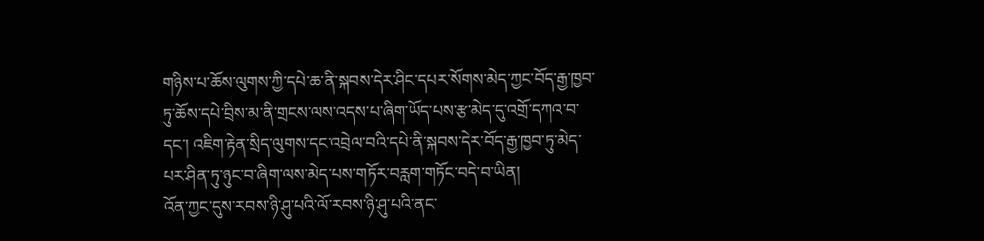གཉིས་པ་ཆོས་ལུགས་ཀྱི་དཔེ་ཆ་ནི་སྐབས་དེར་ཤིང་དཔར་སོགས་མེད་ཀྱང་བོད་རྒྱ་ཁྱབ་ཏུ་ཆོས་དཔེ་བྲིས་མ་ནི་གྲངས་ལས་འདས་པ་ཞིག་ཡོད་པས་རྩ་མེད་དུ་འགྲོ་དཀའ་བ་དང་། འཇིག་རྟེན་སྲིད་ལུགས་དང་འབྲེལ་བའི་དཔེ་ནི་སྐབས་དེར་བོད་རྒྱ་ཁྱབ་ཏུ་མེད་པར་ཤིན་ཏུ་ཉུང་བ་ཞིག་ལས་མེད་པས་གཏོར་བརླག་གཏོང་བདེ་བ་ཡིན།
འོན་ཀྱང་དུས་རབས་ཉི་ཤུ་པའི་ལོ་རབས་ཉི་ཤུ་པའི་ནང་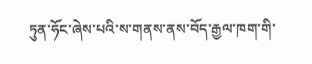ཏུན་ཧོང་ཞེས་པའི་ས་གནས་ནས་བོད་རྒྱལ་ཁག་གི་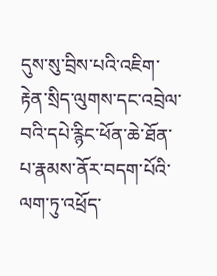དུས་སུ་བྲིས་པའི་འཇིག་རྟེན་སྲིད་ལུགས་དང་འབྲེལ་བའི་དཔེ་རྙིང་ཕོན་ཆེ་ཐོན་པ་རྣམས་ནོར་བདག་པོའི་ལག་ཏུ་འཕྲོད་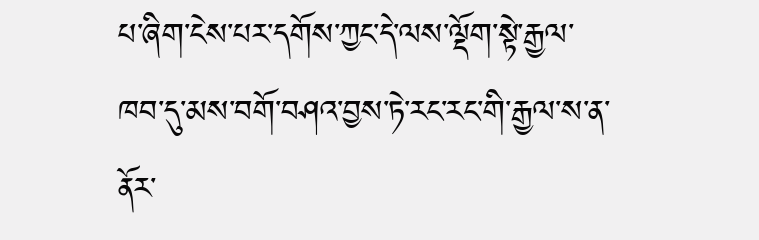པ་ཞིག་ངེས་པར་དགོས་ཀྱང་དེ་ལས་ལྡོག་སྟེ་རྒྱལ་ཁབ་དུ་མས་བགོ་བཤའ་བྱས་ཏེ་རང་རང་གི་རྒྱལ་ས་ན་ནོར་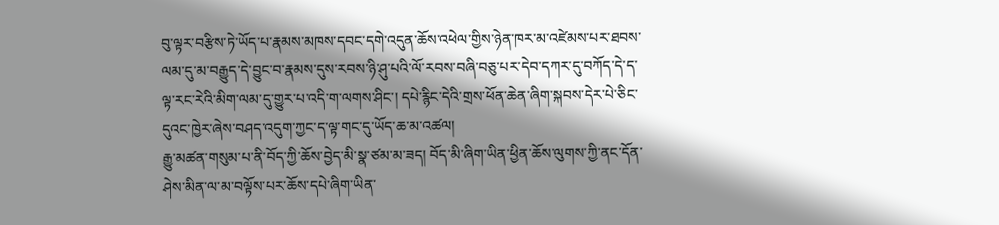བུ་ལྟར་བརྩིས་ཏེ་ཡོད་པ་རྣམས་མཁས་དབང་དགེ་འདུན་ཆོས་འཕེལ་གྱིས་ཉེན་ཁར་མ་འཛེམས་པར་ཐབས་ལམ་དུ་མ་བརྒྱུད་དེ་བྱུང་བ་རྣམས་དུས་རབས་ཉི་ཤུ་པའི་ལོ་རབས་བཞི་བཅུ་པར་དེབ་དཀར་དུ་བཀོད་དེ་ད་ལྟ་རང་རེའི་མིག་ལམ་དུ་གྱུར་པ་འདི་ག་ལགས་ཤིང་། དཔེ་རྙིང་དེའི་གྲས་ཕོན་ཆེན་ཞིག་སྐབས་དེར་པེ་ཅིང་དུའང་ཁྱེར་ཞེས་བཤད་འདུག་ཀྱང་ད་ལྟ་གང་དུ་ཡོད་ཆ་མ་འཚལ།
རྒྱུ་མཚན་གསུམ་པ་ནི་བོད་ཀྱི་ཆོས་བྱེད་མི་སྣ་ཙམ་མ་ཟད། བོད་མི་ཞིག་ཡིན་ཕྱིན་ཆོས་ལུགས་ཀྱི་ནང་དོན་ཤེས་མིན་ལ་མ་བལྟོས་པར་ཆོས་དཔེ་ཞིག་ཡིན་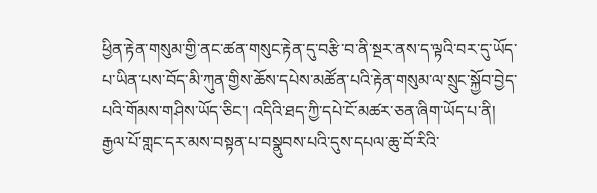ཕྱིན་རྟེན་གསུམ་གྱི་ནང་ཚན་གསུང་རྟེན་དུ་བརྩི་བ་ནི་སྔར་ནས་ད་ལྟའི་བར་དུ་ཡོད་པ་ཡིན་པས་བོད་མི་ཀུན་གྱིས་ཆོས་དཔེས་མཚོན་པའི་རྟེན་གསུམ་ལ་སྲུང་སྐྱོབ་བྱེད་པའི་གོམས་གཤིས་ཡོད་ཅིང་། འདིའི་ཐད་ཀྱི་དཔེ་ངོ་མཚར་ཅན་ཞིག་ཡོད་པ་ནི། རྒྱལ་པོ་གླང་དར་མས་བསྟན་པ་བསྣུབས་པའི་དུས་དཔལ་ཆུ་བོ་རིའི་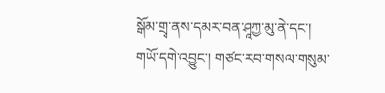སྒོམ་གྲྭ་ནས་དམར་བན་ཤཱཀྱ་མུ་ནེ་དང་། གཡོ་དགེ་འབྱུང་། གཙང་རབ་གསལ་གསུམ་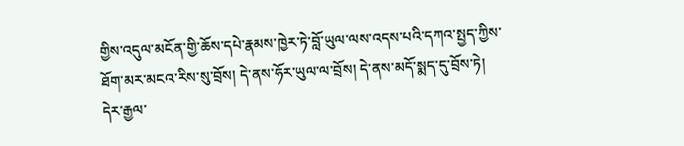གྱིས་འདུལ་མངོན་གྱི་ཆོས་དཔེ་རྣམས་ཁྱེར་ཏེ་བློ་ཡུལ་ལས་འདས་པའི་དཀའ་སྤྱད་ཀྱིས་ཐོག་མར་མངའ་རིས་སུ་བྲོས། དེ་ནས་ཧོར་ཡུལ་ལ་བྲོས། དེ་ནས་མདོ་སྨད་དུ་བྲོས་ཏེ། དེར་རྒྱལ་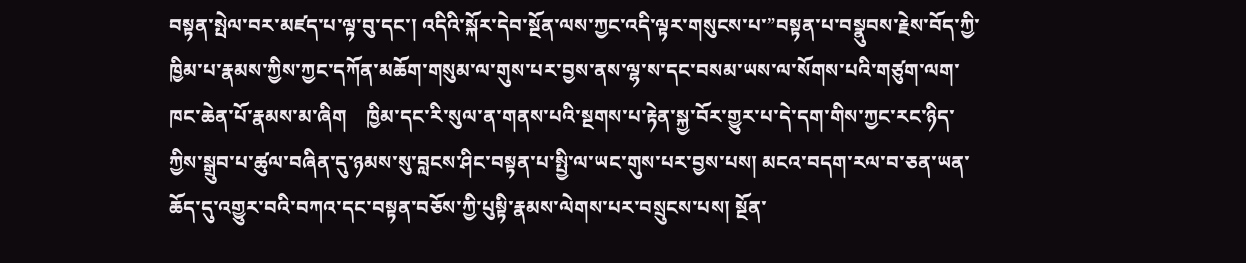བསྟན་སྤེལ་བར་མཛད་པ་ལྟ་བུ་དང་། འདིའི་སྐོར་དེབ་སྔོན་ལས་ཀྱང་འདི་ལྟར་གསུངས་པ་”བསྟན་པ་བསྣུབས་རྗེས་བོད་ཀྱི་ཁྱིམ་པ་རྣམས་ཀྱིས་ཀྱང་དཀོན་མཆོག་གསུམ་ལ་གུས་པར་བྱས་ནས་ལྷ་ས་དང་བསམ་ཡས་ལ་སོགས་པའི་གཙུག་ལག་ཁང་ཆེན་པོ་རྣམས་མ་ཞིག    ཁྱིམ་དང་རི་སུལ་ན་གནས་པའི་སྔགས་པ་རྟེན་སྐྱ་བོར་གྱུར་པ་དེ་དག་གིས་ཀྱང་རང་ཉིད་ཀྱིས་སྒྲུབ་པ་ཚུལ་བཞིན་དུ་ཉམས་སུ་བླངས་ཤིང་བསྟན་པ་སྤྱི་ལ་ཡང་གུས་པར་བྱས་པས། མངའ་བདག་རལ་བ་ཅན་ཡན་ཆོད་དུ་འགྱུར་བའི་བཀའ་དང་བསྟན་བཅོས་ཀྱི་པུསྟི་རྣམས་ལེགས་པར་བསྲུངས་པས། སྔོན་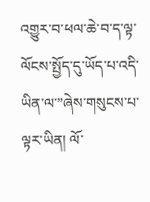འགྱུར་བ་ཕལ་ཆེ་བ་ད་ལྟ་ལོངས་སྤྱོད་དུ་ཡོད་པ་འདི་ཡིན་ལ་”ཞེས་གསུངས་པ་ལྟར་ཡིན། ལོ་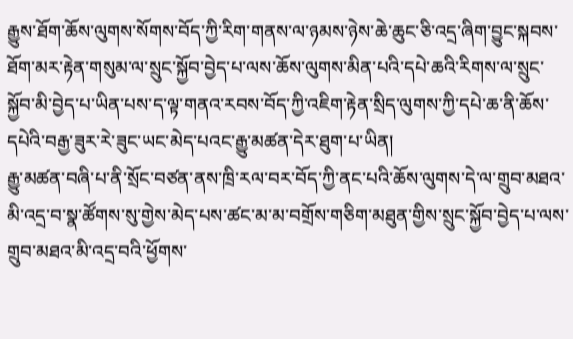རྒྱུས་ཐོག་ཆོས་ལུགས་སོགས་བོད་ཀྱི་རིག་གནས་ལ་ཉམས་ཉེས་ཆེ་ཆུང་ཅི་འདྲ་ཞིག་བྱུང་སྐབས་ཐོག་མར་རྟེན་གསུམ་ལ་སྲུང་སྐྱོབ་བྱེད་པ་ལས་ཆོས་ལུགས་མིན་པའི་དཔེ་ཆའི་རིགས་ལ་སྲུང་སྐྱོབ་མི་བྱེད་པ་ཡིན་པས་ད་ལྟ་གནའ་རབས་བོད་ཀྱི་འཇིག་རྟེན་སྲིད་ལུགས་ཀྱི་དཔེ་ཆ་ནི་ཆོས་དཔེའི་བརྒྱ་ཟུར་རེ་ཟུང་ཡང་མེད་པའང་རྒྱུ་མཚན་དེར་ཐུག་པ་ཡིན།
རྒྱུ་མཚན་བཞི་པ་ནི་སྲོང་བཙན་ནས་ཁྲི་རལ་བར་བོད་ཀྱི་ནང་པའི་ཆོས་ལུགས་དེ་ལ་གྲུབ་མཐའ་མི་འདྲ་བ་སྣ་ཚོགས་སུ་གྱེས་མེད་པས་ཚང་མ་མ་བགྲོས་གཅིག་མཐུན་གྱིས་སྲུང་སྐྱོབ་བྱེད་པ་ལས་གྲུབ་མཐའ་མི་འདྲ་བའི་ཕྱོགས་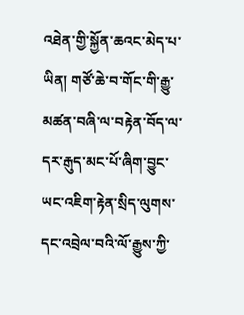འཐེན་གྱི་སྐྱོན་ཆའང་མེད་པ་ཡིན། གཙོ་ཆེ་བ་གོང་གི་རྒྱུ་མཚན་བཞི་ལ་བརྟེན་བོད་ལ་དར་རྒུད་མང་པོ་ཞིག་བྱུང་ཡང་འཇིག་རྟེན་སྲིད་ལུགས་དང་འབྲེལ་བའི་ལོ་རྒྱུས་ཀྱི་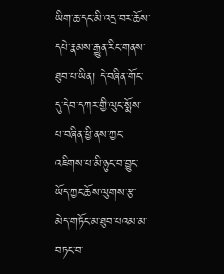ཡིག་ཆ་དང་མི་འདྲ་བར་ཆོས་དཔེ་རྣམས་རྒྱུན་རིང་གནས་ཐུབ་པ་ཡིན། དེ་བཞིན་གོང་དུ་དེབ་དཀར་གྱི་ལུང་སྨོས་པ་བཞིན་ཕྱི་ནས་ཀྱང་འཇིགས་པ་མི་ཉུང་བ་བྱུང་ཡོད་ཀྱང་ཆོས་ལུགས་རྩ་མེད་གཏོང་མ་ཐུབ་པའམ་མ་བཏང་བ་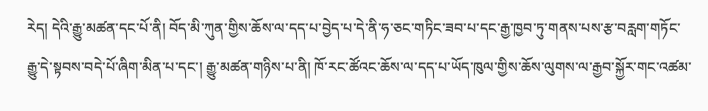རེད། དེའི་རྒྱུ་མཚན་དང་པོ་ནི། བོད་མི་ཀུན་གྱིས་ཆོས་ལ་དད་པ་བྱེད་པ་དེ་ནི་ཧ་ཅང་གཏིང་ཟབ་པ་དང་རྒྱ་ཁྱབ་ཏུ་གནས་པས་རྩ་བརླག་གཏོང་རྒྱུ་དེ་སྟབས་བདེ་པོ་ཞིག་མིན་པ་དང་། རྒྱུ་མཚན་གཉིས་པ་ནི། ཁོ་རང་ཚོའང་ཆོས་ལ་དད་པ་ཡོད་ཁུལ་གྱིས་ཆོས་ལུགས་ལ་རྒྱབ་སྐྱོར་གང་འཚམ་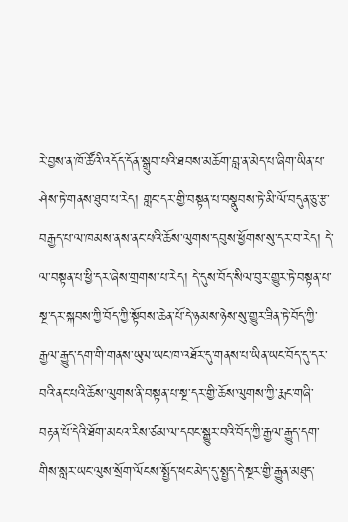རེ་བྱས་ན་ཁོ་ཚོའི་འདོད་དོན་སྒྲུབ་པའི་ཐབས་མཆོག་བླ་ན་མེད་པ་ཞིག་ཡིན་པ་ཤེས་ཏེ་གནས་ཐུབ་པ་རེད། གླང་དར་གྱི་བསྟན་པ་བསྣུབས་ཏེ་མི་ལོ་བདུན་ཅུ་རྩ་བརྒྱད་པ་ལ་ཁམས་ནས་ནང་པའི་ཆོས་ལུགས་དབུས་ཕྱོགས་སུ་དར་བ་རེད། དེ་ལ་བསྟན་པ་ཕྱི་དར་ཞེས་གྲགས་པ་རེད། དེ་དུས་བོད་སིལ་བུར་གྱུར་ཏེ་བསྟན་པ་སྔ་དར་སྐབས་ཀྱི་བོད་ཀྱི་སྟོབས་ཆེན་པོ་དེ་ཉམས་ཉེས་སུ་གྱུར་ཟིན་ཏེ་བོད་ཀྱི་རྒྱལ་རྒྱུད་དག་གི་གནས་ཡུལ་ཡང་ཁ་འཐོར་དུ་གནས་པ་ཡིན་ཡང་བོད་དུ་དར་བའི་ནང་པའི་ཆོས་ལུགས་ནི་བསྟན་པ་སྔ་དར་གྱི་ཆོས་ལུགས་ཀྱི་རྨང་གཞི་བརྟན་པོ་དེའི་ཐོག་མངའ་རིས་ཙམ་ལ་དབང་སྒྱུར་བའི་བོད་ཀྱི་རྒྱལ་རྒྱུད་དག་གིས་སླར་ཡང་ལུས་སྲོག་ལོངས་སྤྱོད་ཕང་མེད་དུ་སྤྱད་དེ་སྔར་གྱི་རྒྱུན་མཐུད་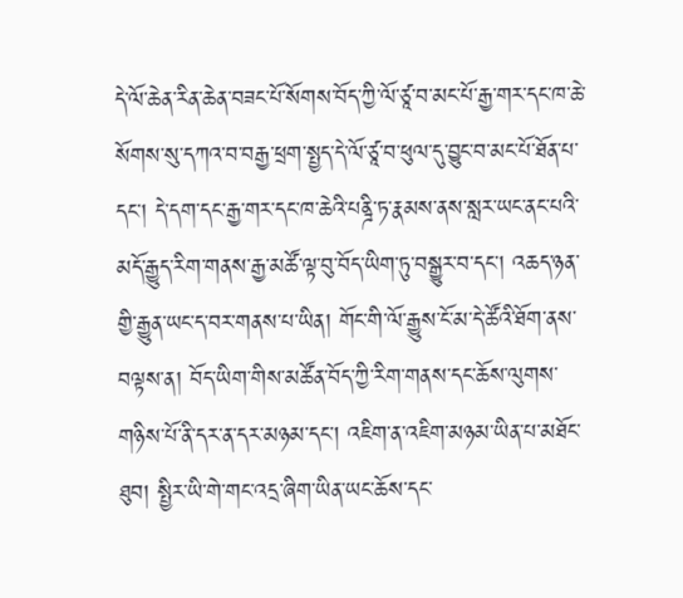དེ་ལོ་ཆེན་རིན་ཆེན་བཟང་པོ་སོགས་བོད་ཀྱི་ལོ་ཙཱ་བ་མང་པོ་རྒྱ་གར་དང་ཁ་ཆེ་སོགས་སུ་དཀའ་བ་བརྒྱ་ཕྲག་སྤྱད་དེ་ལོ་ཙཱ་བ་ཕུལ་དུ་བྱུང་བ་མང་པོ་ཐོན་པ་དང་། དེ་དག་དང་རྒྱ་གར་དང་ཁ་ཆེའི་པནྜི་ཏ་རྣམས་ནས་སླར་ཡང་ནང་པའི་མདོ་རྒྱུད་རིག་གནས་རྒྱ་མཚོ་ལྟ་བུ་བོད་ཡིག་ཏུ་བསྒྱུར་བ་དང་། འཆད་ཉན་གྱི་རྒྱུན་ཡང་ད་བར་གནས་པ་ཡིན། གོང་གི་ལོ་རྒྱུས་ངོ་མ་དེ་ཚོའི་ཐོག་ནས་བལྟས་ན། བོད་ཡིག་གིས་མཚོན་བོད་ཀྱི་རིག་གནས་དང་ཆོས་ལུགས་གཉིས་པོ་ནི་དར་ན་དར་མཉམ་དང་། འཇིག་ན་འཇིག་མཉམ་ཡིན་པ་མཐོང་ཐུབ། སྤྱིར་ཡི་གེ་གང་འདྲ་ཞིག་ཡིན་ཡང་ཆོས་དང་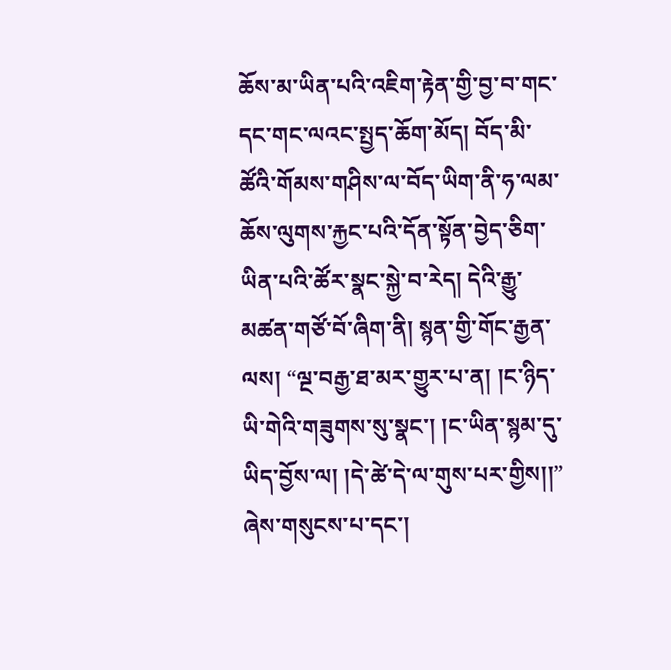ཆོས་མ་ཡིན་པའི་འཇིག་རྟེན་གྱི་བྱ་བ་གང་དང་གང་ལའང་སྤྱད་ཆོག་མོད། བོད་མི་ཚོའི་གོམས་གཤིས་ལ་བོད་ཡིག་ནི་ཧ་ལམ་ཆོས་ལུགས་རྐྱང་པའི་དོན་སྟོན་བྱེད་ཅིག་ཡིན་པའི་ཚོར་སྣང་སྐྱེ་བ་རེད། དེའི་རྒྱུ་མཚན་གཙོ་བོ་ཞིག་ནི། སྙན་གྱི་གོང་རྒྱན་ལས། “ལྔ་བརྒྱ་ཐ་མར་གྱུར་པ་ན། །ང་ཉིད་ཡི་གེའི་གཟུགས་སུ་སྣང་། །ང་ཡིན་སྙམ་དུ་ཡིད་བྱོས་ལ། །དེ་ཚེ་དེ་ལ་གུས་པར་གྱིས།།” ཞེས་གསུངས་པ་དང་།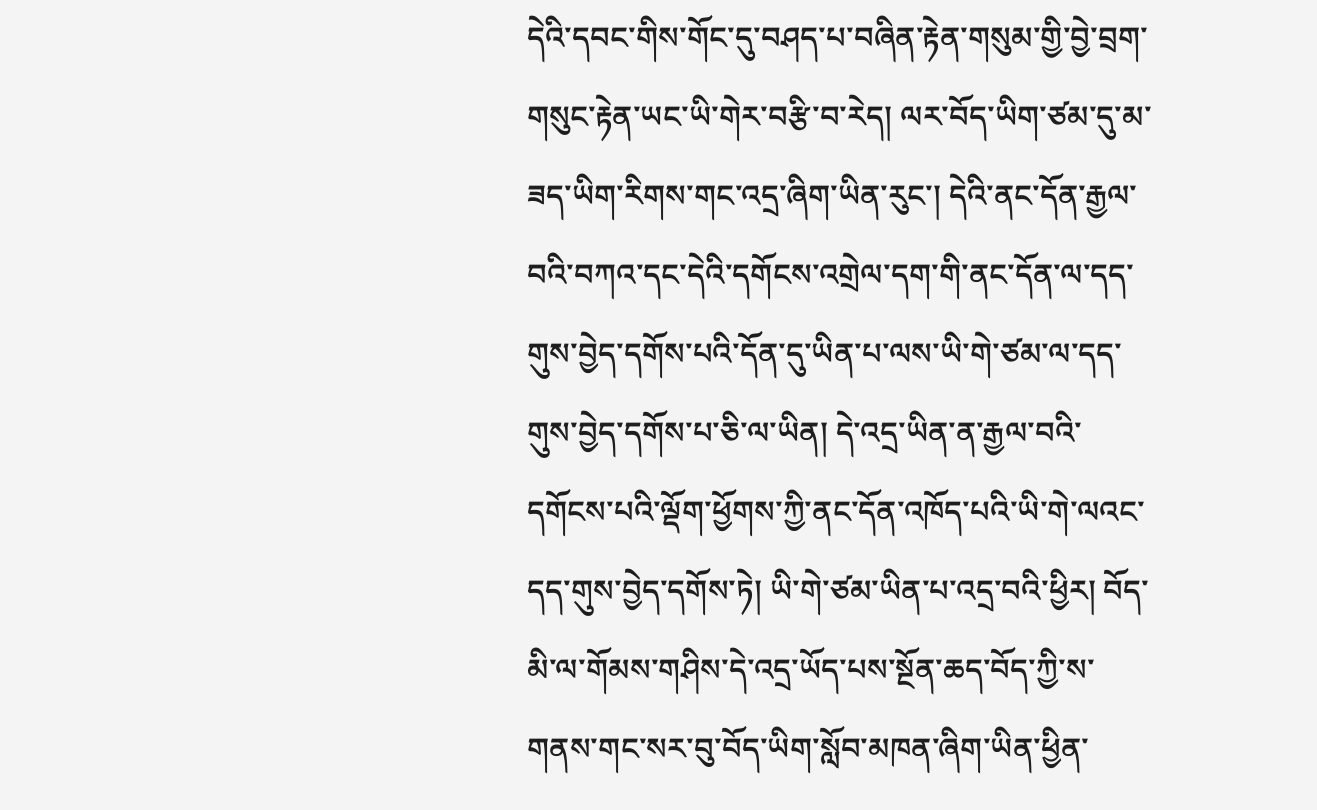དེའི་དབང་གིས་གོང་དུ་བཤད་པ་བཞིན་རྟེན་གསུམ་གྱི་བྱེ་བྲག་གསུང་རྟེན་ཡང་ཡི་གེར་བརྩི་བ་རེད། ལར་བོད་ཡིག་ཙམ་དུ་མ་ཟད་ཡིག་རིགས་གང་འདྲ་ཞིག་ཡིན་རུང་། དེའི་ནང་དོན་རྒྱལ་བའི་བཀའ་དང་དེའི་དགོངས་འགྲེལ་དག་གི་ནང་དོན་ལ་དད་གུས་བྱེད་དགོས་པའི་དོན་དུ་ཡིན་པ་ལས་ཡི་གེ་ཙམ་ལ་དད་གུས་བྱེད་དགོས་པ་ཅི་ལ་ཡིན། དེ་འདྲ་ཡིན་ན་རྒྱལ་བའི་དགོངས་པའི་ལྡོག་ཕྱོགས་ཀྱི་ནང་དོན་འཁོད་པའི་ཡི་གེ་ལའང་དད་གུས་བྱེད་དགོས་ཏེ། ཡི་གེ་ཙམ་ཡིན་པ་འདྲ་བའི་ཕྱིར། བོད་མི་ལ་གོམས་གཤིས་དེ་འདྲ་ཡོད་པས་སྔོན་ཆད་བོད་ཀྱི་ས་གནས་གང་སར་བུ་བོད་ཡིག་སློབ་མཁན་ཞིག་ཡིན་ཕྱིན་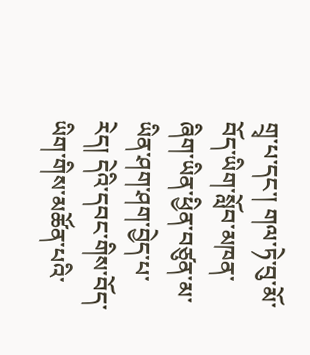གྲྭ་པ་དང་། གལ་ཏེ་བུ་མོ་བོད་ཡིག་སློབ་མཁན་ཞིག་ཡིན་ཕྱིན་བཙུན་མ་ཡིན་ཤག་ཤག་བྱེད་པ་རེད། དེའི་དབང་གིས་བོད་ཡིག་གིས་མཚོན་པའི་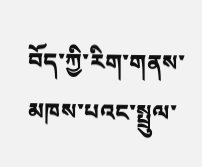བོད་ཀྱི་རིག་གནས་མཁས་པའང་སྤྲུལ་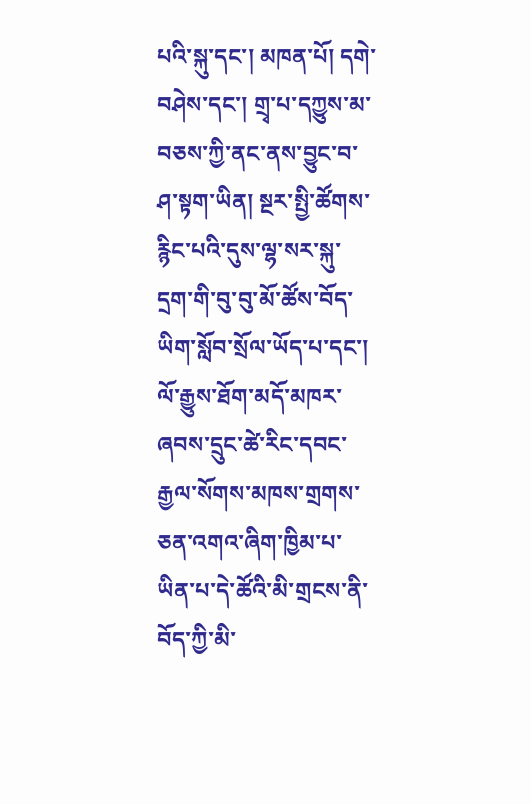པའི་སྐུ་དང་། མཁན་པོ། དགེ་བཤེས་དང་། གྲྭ་པ་དཀྱུས་མ་བཅས་ཀྱི་ནང་ནས་བྱུང་བ་ཤ་སྟག་ཡིན། སྔར་སྤྱི་ཚོགས་རྙིང་པའི་དུས་ལྷ་སར་སྐུ་དྲག་གི་བུ་བུ་མོ་ཚོས་བོད་ཡིག་སློབ་སྲོལ་ཡོད་པ་དང་། ལོ་རྒྱུས་ཐོག་མདོ་མཁར་ཞབས་དྲུང་ཚེ་རིང་དབང་རྒྱལ་སོགས་མཁས་གྲགས་ཅན་འགའ་ཞིག་ཁྱིམ་པ་ཡིན་པ་དེ་ཚོའི་མི་གྲངས་ནི་བོད་ཀྱི་མི་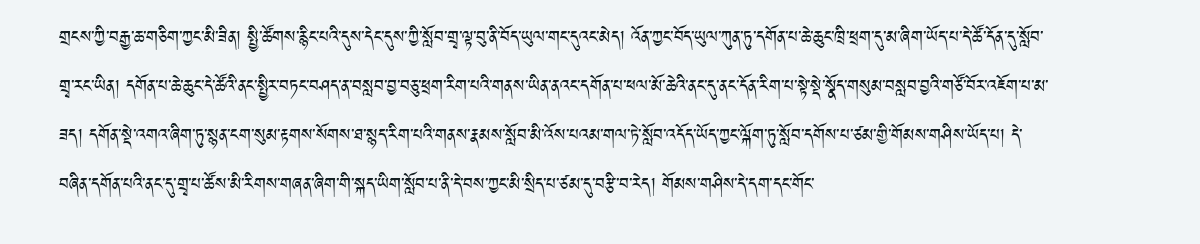གྲངས་ཀྱི་བརྒྱ་ཆ་གཅིག་ཀྱང་མི་ཟིན། སྤྱི་ཚོགས་རྙིང་པའི་དུས་དེང་དུས་ཀྱི་སློབ་གྲྭ་ལྟ་བུ་ནི་བོད་ཡུལ་གང་དུའང་མེད། འོན་ཀྱང་བོད་ཡུལ་ཀུན་ཏུ་དགོན་པ་ཆེ་ཆུང་ཁྲི་ཕྲག་དུ་མ་ཞིག་ཡོད་པ་དེ་ཚོ་དོན་དུ་སློབ་གྲྭ་རང་ཡིན། དགོན་པ་ཆེ་ཆུང་དེ་ཚོའི་ནང་སྤྱིར་བཏང་བཤད་ན་བསླབ་བྱ་བཅུ་ཕྲག་རིག་པའི་གནས་ཡིན་ནའང་དགོན་པ་ཕལ་མོ་ཆེའི་ནང་དུ་ནང་དོན་རིག་པ་སྟེ་སྡེ་སྣོད་གསུམ་བསླབ་བྱའི་གཙོ་བོར་འཇོག་པ་མ་ཟད། དགོན་སྡེ་འགའ་ཞིག་ཏུ་སྙན་ངག་སུམ་རྟགས་སོགས་ཐ་སྙད་རིག་པའི་གནས་རྣམས་སློབ་མི་འོས་པའམ་གལ་ཏེ་སློབ་འདོད་ཡོད་ཀྱང་ལྐོག་ཏུ་སློབ་དགོས་པ་ཙམ་གྱི་གོམས་གཤིས་ཡོད་པ། དེ་བཞིན་དགོན་པའི་ནང་དུ་གྲྭ་པ་ཚོས་མི་རིགས་གཞན་ཞིག་གི་སྐད་ཡིག་སློབ་པ་ནི་དེ་བས་ཀྱང་མི་སྲིད་པ་ཙམ་དུ་བརྩི་བ་རེད། གོམས་གཤིས་དེ་དག་དང་གོང་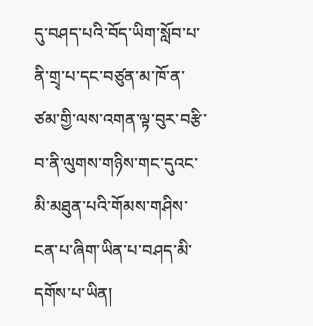དུ་བཤད་པའི་བོད་ཡིག་སློབ་པ་ནི་གྲྭ་པ་དང་བཙུན་མ་ཁོ་ན་ཙམ་གྱི་ལས་འགན་ལྟ་བུར་བརྩི་བ་ནི་ལུགས་གཉིས་གང་དུའང་མི་མཐུན་པའི་གོམས་གཤིས་ངན་པ་ཞིག་ཡིན་པ་བཤད་མི་དགོས་པ་ཡིན།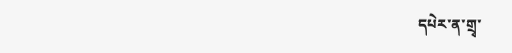དཔེར་ན་གྲྭ་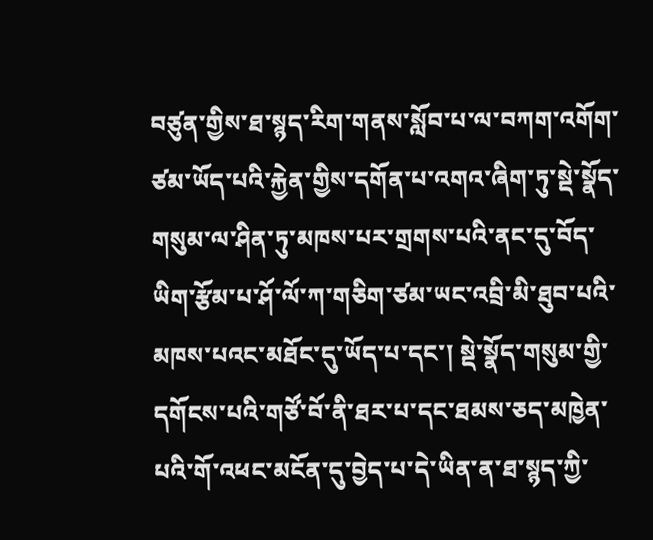བཙུན་གྱིས་ཐ་སྙད་རིག་གནས་སློབ་པ་ལ་བཀག་འགོག་ཙམ་ཡོད་པའི་རྐྱེན་གྱིས་དགོན་པ་འགའ་ཞིག་ཏུ་སྡེ་སྣོད་གསུམ་ལ་ཤིན་ཏུ་མཁས་པར་གྲགས་པའི་ནང་དུ་བོད་ཡིག་རྩོམ་པ་ཤོ་ལོ་ཀ་གཅིག་ཙམ་ཡང་འབྲི་མི་ཐུབ་པའི་མཁས་པའང་མཐོང་དུ་ཡོད་པ་དང་། སྡེ་སྣོད་གསུམ་གྱི་དགོངས་པའི་གཙོ་བོ་ནི་ཐར་པ་དང་ཐམས་ཅད་མཁྱེན་པའི་གོ་འཕང་མངོན་དུ་བྱེད་པ་དེ་ཡིན་ན་ཐ་སྙད་ཀྱི་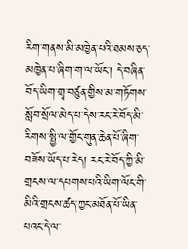རིག་གནས་མི་མཁྱེན་པའི་ཐམས་ཅད་མཁྱེན་པ་ཞིག་ག་ལ་ཡོང་། དེ་བཞིན་བོད་ཡིག་གྲྭ་བཙུན་གྱིས་མ་གཏོགས་སློབ་སྲོལ་མེད་པ་དེས་རང་རེ་བོད་མི་རིགས་སྤྱི་ལ་གྱོང་གུན་ཆེན་པོ་ཞིག་བཟོས་ཡོད་པ་རེད། རང་རེ་བོད་ཀྱི་མི་གྲངས་ལ་དཔགས་པའི་ཡིག་ལོང་གི་མིའི་གྲངས་ཚད་ཀྱང་མཐོན་པོ་ཡིན་པའང་དེ་ལ་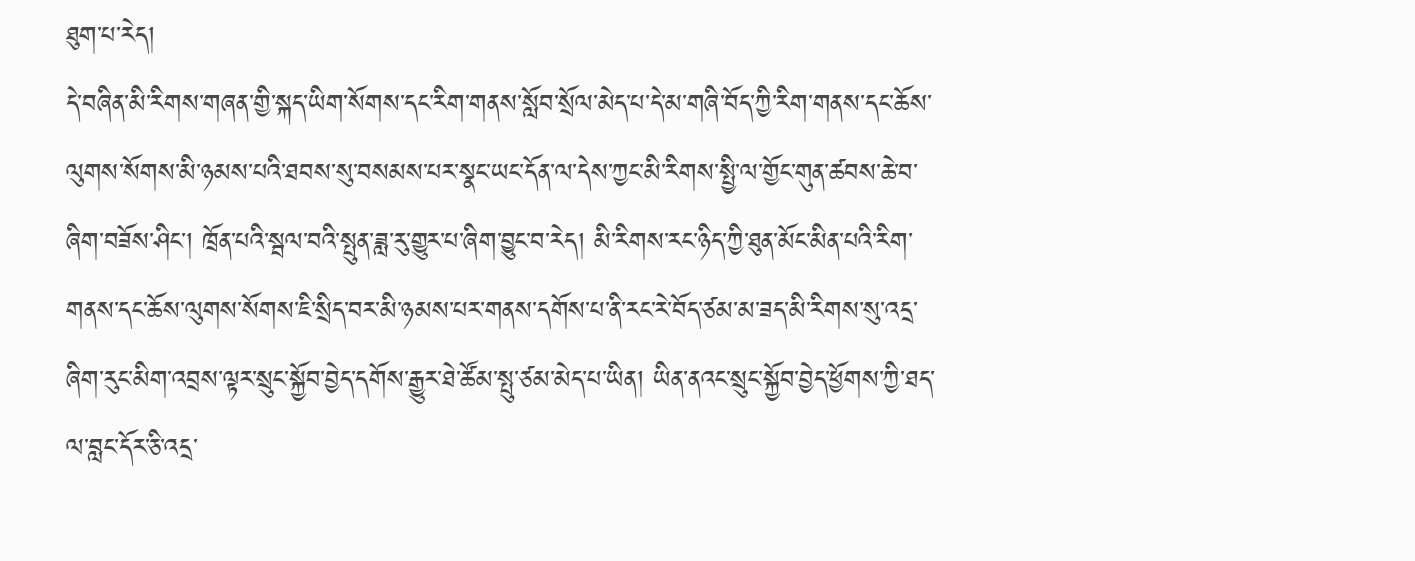ཐུག་པ་རེད།
དེ་བཞིན་མི་རིགས་གཞན་གྱི་སྐད་ཡིག་སོགས་དང་རིག་གནས་སློབ་སྲོལ་མེད་པ་དེ་མ་གཞི་བོད་ཀྱི་རིག་གནས་དང་ཆོས་ལུགས་སོགས་མི་ཉམས་པའི་ཐབས་སུ་བསམས་པར་སྣང་ཡང་དོན་ལ་དེས་ཀྱང་མི་རིགས་སྤྱི་ལ་གྱོང་གུན་ཚབས་ཆེ་བ་ཞིག་བཟོས་ཤིང་། ཁྲོན་པའི་སྦལ་བའི་སྤུན་ཟླ་རུ་གྱུར་པ་ཞིག་བྱུང་བ་རེད། མི་རིགས་རང་ཉིད་ཀྱི་ཐུན་མོང་མིན་པའི་རིག་གནས་དང་ཆོས་ལུགས་སོགས་ཇི་སྲིད་བར་མི་ཉམས་པར་གནས་དགོས་པ་ནི་རང་རེ་བོད་ཙམ་མ་ཟད་མི་རིགས་སུ་འདྲ་ཞིག་རུང་མིག་འབྲས་ལྟར་སྲུང་སྐྱོབ་བྱེད་དགོས་རྒྱུར་ཐེ་ཚོམ་སྤུ་ཙམ་མེད་པ་ཡིན། ཡིན་ནའང་སྲུང་སྐྱོབ་བྱེད་ཕྱོགས་ཀྱི་ཐད་ལ་བླང་དོར་ཅི་འདྲ་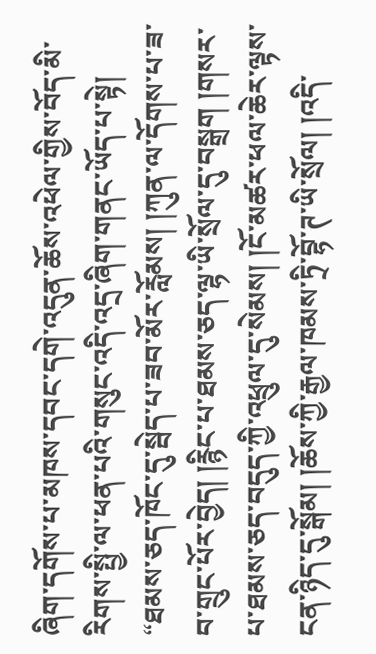ཞིག་དགོས་པ་མཁས་དབང་དགེ་འདུན་ཆོས་འཕེལ་གྱིས་བོད་མི་རིགས་སྤྱི་ལ་ཕན་པའི་གསུང་འདི་འདྲ་ཞིག་གནང་ཡོད་པ་སྟེ། “ཐམས་ཅད་ཁོང་དུ་སྦེད་པ་ཟབ་མོར་རློམས། །ཀུན་ལ་དོགས་པ་ཟ་བ་གྲུང་པོར་བྱེད། །རྙིང་པ་ཐམས་ཅད་ལྷ་ཡི་སྲོལ་དུ་བསྒྲག །གསར་པ་ཐམས་ཅད་བདུད་ཀྱི་འཕྲུལ་དུ་སེམས། །ངོ་མཚར་ཕལ་ཆེར་ལྟས་ངན་ཉིད་དུ་སྒོམ། །ཆོས་ཀྱི་རྒྱལ་ཁམས་ཏྲི་བྷོ་ཊ་ཡི་སྲོལ། །འདི་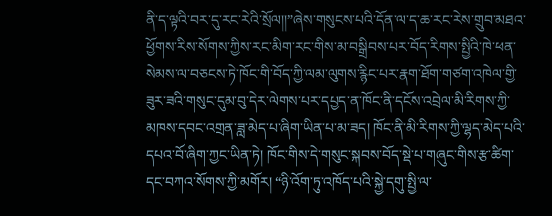ནི་ད་ལྟའི་བར་དུ་རང་རེའི་སྲོལ།།”ཞེས་གསུངས་པའི་དོན་ལ་ད་ཆ་རང་རེས་གྲུབ་མཐའ་ཕྱོགས་རིས་སོགས་ཀྱིས་རང་མིག་རང་གིས་མ་བསྒྲིབས་པར་བོད་རིགས་སྤྱིའི་ཁེ་ཕན་སེམས་ལ་བཅངས་ཏེ་ཁོང་གི་བོད་ཀྱི་ལམ་ལུགས་རྙིང་པར་རྣག་ཐོག་གཙག་འཁེལ་གྱི་ཟུར་ཟའི་གསུང་དུམ་བུ་དེར་ལེགས་པར་དཔྱད་ན་ཁོང་ནི་དངོས་འབྲེལ་མི་རིགས་ཀྱི་མཁས་དབང་འགྲན་ཟླ་མེད་པ་ཞིག་ཡིན་པ་མ་ཟད། ཁོང་ནི་མི་རིགས་ཀྱི་ལྷད་མེད་པའི་དཔའ་བོ་ཞིག་ཀྱང་ཡིན་ཏེ། ཁོང་གིས་དེ་གསུང་སྐབས་བོད་སྡེ་པ་གཞུང་གིས་རྩ་ཚིག་དང་བཀའ་སོགས་ཀྱི་མགོར། “ཉི་འོག་ཏུ་འཁོད་པའི་སྐྱེ་དགུ་སྤྱི་ལ་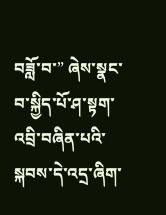བཟློ་བ་” ཞེས་སྣང་བ་སྐྱིད་པོ་ཤ་སྟག་འབྲི་བཞིན་པའི་སྐབས་དེ་འདྲ་ཞིག་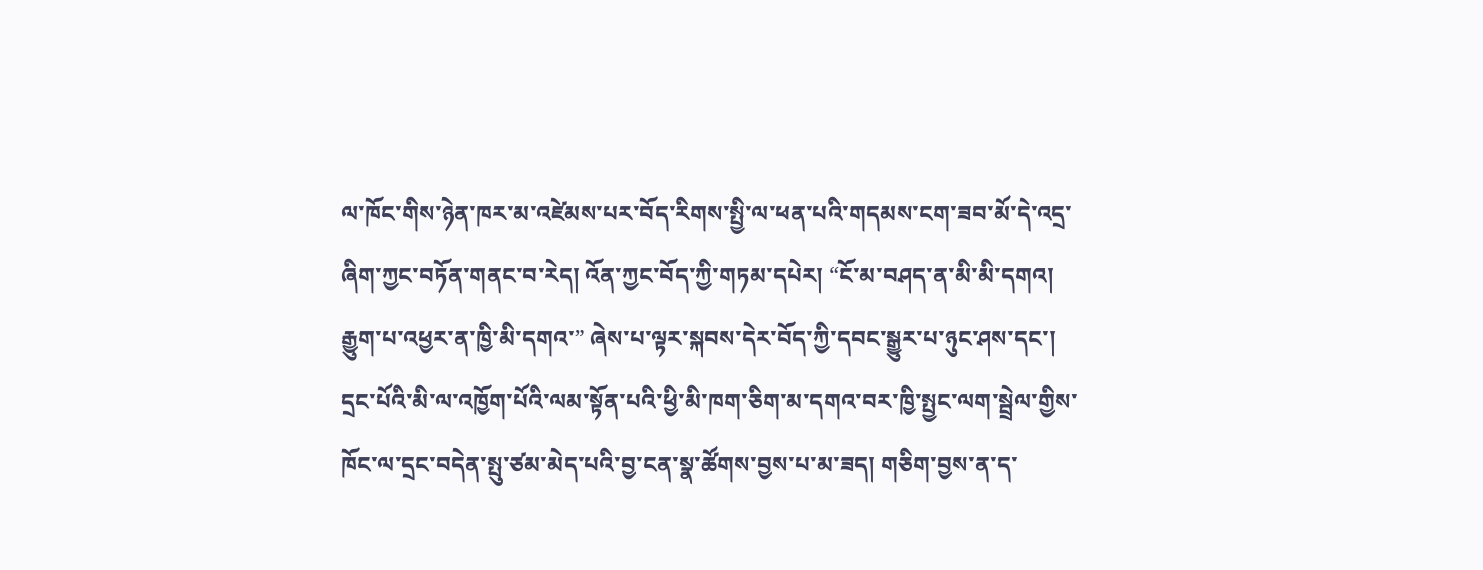ལ་ཁོང་གིས་ཉེན་ཁར་མ་འཛེམས་པར་བོད་རིགས་སྤྱི་ལ་ཕན་པའི་གདམས་ངག་ཟབ་མོ་དེ་འདྲ་ཞིག་ཀྱང་བཏོན་གནང་བ་རེད། འོན་ཀྱང་བོད་ཀྱི་གཏམ་དཔེར། “ངོ་མ་བཤད་ན་མི་མི་དགའ། རྒྱུག་པ་འཕྱར་ན་ཁྱི་མི་དགའ་” ཞེས་པ་ལྟར་སྐབས་དེར་བོད་ཀྱི་དབང་སྒྱུར་པ་ཉུང་ཤས་དང་། དྲང་པོའི་མི་ལ་འཁྱོག་པོའི་ལམ་སྟོན་པའི་ཕྱི་མི་ཁག་ཅིག་མ་དགའ་བར་ཁྱི་སྤྱང་ལག་སྦྲེལ་གྱིས་ཁོང་ལ་དྲང་བདེན་སྤུ་ཙམ་མེད་པའི་བྱ་ངན་སྣ་ཚོགས་བྱས་པ་མ་ཟད། གཅིག་བྱས་ན་ད་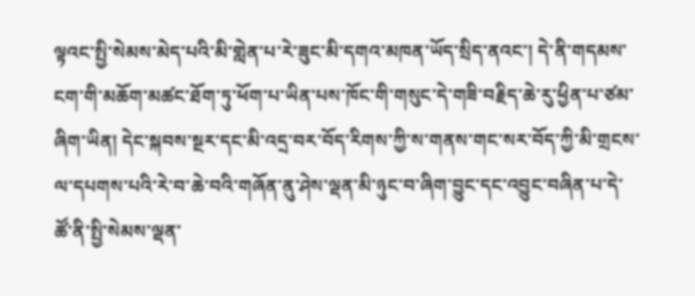ལྟའང་སྤྱི་སེམས་མེད་པའི་མི་གླེན་པ་རེ་ཟུང་མི་དགའ་མཁན་ཡོད་སྲིད་ནའང་། དེ་ནི་གདམས་ངག་གི་མཆོག་མཚང་ཐོག་ཏུ་ཕོག་པ་ཡིན་པས་ཁོང་གི་གསུང་དེ་གཟི་བརྗིད་ཆེ་རུ་ཕྱིན་པ་ཙམ་ཞིག་ཡིན། དེང་སྐབས་སྔར་དང་མི་འདྲ་བར་བོད་རིགས་ཀྱི་ས་གནས་གང་སར་བོད་ཀྱི་མི་གྲངས་ལ་དཔགས་པའི་རེ་བ་ཆེ་བའི་གཞོན་ནུ་ཤེས་ལྡན་མི་ཉུང་བ་ཞིག་བྱུང་དང་འབྱུང་བཞིན་པ་དེ་ཚོ་ནི་སྤྱི་སེམས་ལྡན་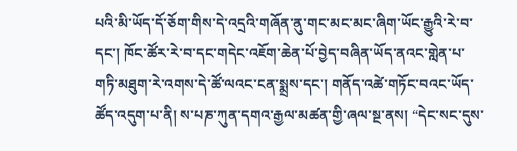པའི་མི་ཡོད་དོ་ཅོག་གིས་དེ་འདྲའི་གཞོན་ནུ་གང་མང་མང་ཞིག་ཡོང་རྒྱུའི་རེ་བ་དང་། ཁོང་ཚོར་རེ་བ་དང་གདེང་འཇོག་ཆེན་པོ་བྱེད་བཞིན་ཡོད་ནའང་གླེན་པ་གཏི་མཐུག་རེ་འགས་དེ་ཚོ་ལའང་ངན་སྨྲས་དང་། གནོད་འཚེ་གཏོང་བའང་ཡོད་ཚོད་འདུག་པ་ནི། ས་པཎ་ཀུན་དགའ་རྒྱལ་མཚན་གྱི་ཞལ་སྔ་ནས། “དེང་སང་དུས་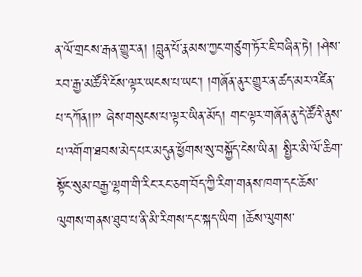ན་ལོ་གྲངས་རྒན་གྱུར་ན། །བླུན་པོ་རྣམས་ཀྱང་གཙུག་ཏོར་ཇི་བཞིན་ཏེ། །ཤེས་རབ་རྒྱ་མཚོའི་ངོས་ལྟར་ཡངས་པ་ཡང་། །གཞོན་ནུར་གྱུར་ན་ཚད་མར་འཛིན་པ་དཀོན།།” ཞེས་གསུངས་པ་ལྟར་ཡིན་མོད། གང་ལྟར་གཞོན་ནུ་དེ་ཚོའི་ནུས་པ་འགོག་ཐབས་མེད་པར་མདུན་ཕྱོགས་སུ་བསྐྱོད་ངེས་ཡིན། སྤྱིར་མི་ལོ་ཆིག་སྟོང་སུམ་བརྒྱ་ལྷག་གི་རིང་རང་ཅག་བོད་ཀྱི་རིག་གནས་ཁག་དང་ཆོས་ལུགས་གནས་ཐུབ་པ་ནི་མི་རིགས་དང་སྐད་ཡིག །ཆོས་ལུགས་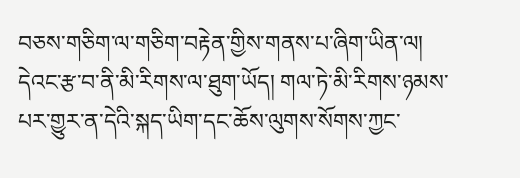བཅས་གཅིག་ལ་གཅིག་བརྟེན་གྱིས་གནས་པ་ཞིག་ཡིན་ལ། དེའང་རྩ་བ་ནི་མི་རིགས་ལ་ཐུག་ཡོད། གལ་ཏེ་མི་རིགས་ཉམས་པར་གྱུར་ན་དེའི་སྐད་ཡིག་དང་ཆོས་ལུགས་སོགས་ཀྱང་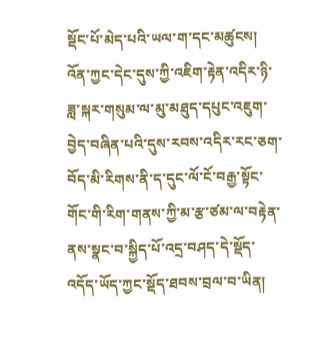སྡོང་པོ་མེད་པའི་ཡལ་ག་དང་མཚུངས། འོན་ཀྱང་དེང་དུས་ཀྱི་འཇིག་རྟེན་འདིར་ཉི་ཟླ་སྐར་གསུམ་ལ་མུ་མཐུད་དཔུང་འཇུག་བྱེད་བཞིན་པའི་དུས་རབས་འདིར་རང་ཅག་བོད་མི་རིགས་ནི་ད་དུང་ལོ་ངོ་བརྒྱ་སྟོང་གོང་གི་རིག་གནས་ཀྱི་མ་རྩ་ཙམ་ལ་བརྟེན་ནས་སྣང་བ་སྐྱིད་པོ་འདྲ་བཤད་དེ་སྡོད་འདོད་ཡོད་ཀྱང་སྡོད་ཐབས་བྲལ་བ་ཡིན།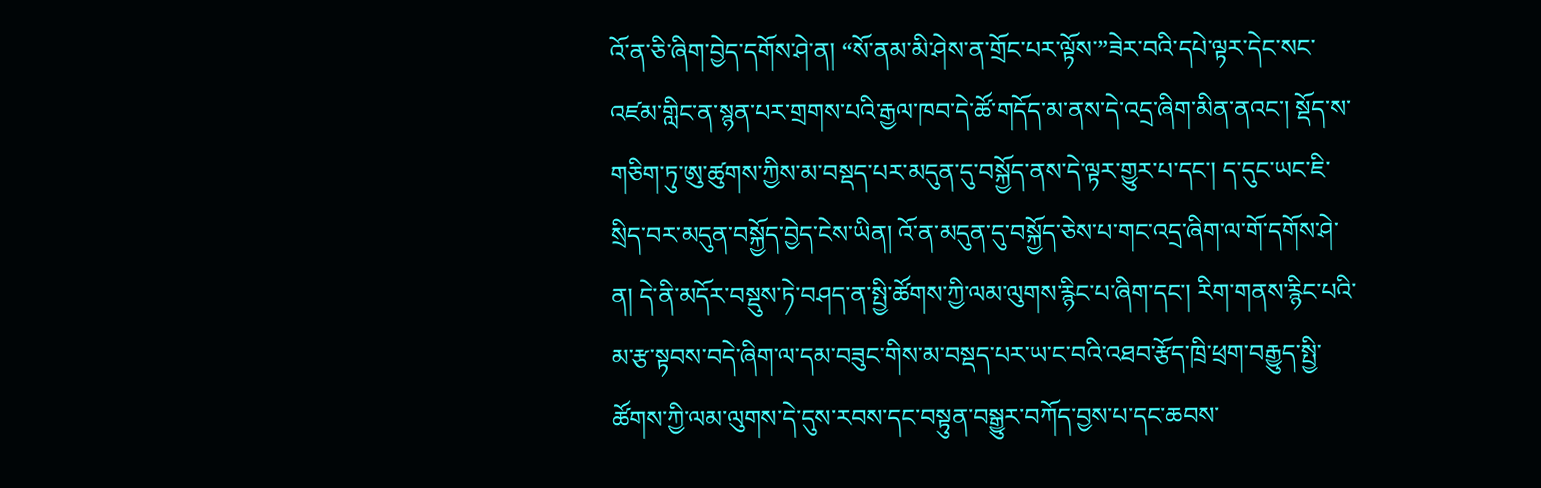འོ་ན་ཅི་ཞིག་བྱེད་དགོས་ཤེ་ན། “སོ་ནམ་མི་ཤེས་ན་གྲོང་པར་ལྟོས་”ཟེར་བའི་དཔེ་ལྟར་དེང་སང་འཛམ་གླིང་ན་སྙན་པར་གྲགས་པའི་རྒྱལ་ཁབ་དེ་ཚོ་གདོད་མ་ནས་དེ་འདྲ་ཞིག་མིན་ནའང་། སྡོད་ས་གཅིག་ཏུ་ཨུ་ཚུགས་ཀྱིས་མ་བསྡད་པར་མདུན་དུ་བསྐྱོད་ནས་དེ་ལྟར་གྱུར་པ་དང་། ད་དུང་ཡང་ཇི་སྲིད་བར་མདུན་བསྐྱོད་བྱེད་ངེས་ཡིན། འོ་ན་མདུན་དུ་བསྐྱོད་ཅེས་པ་གང་འདྲ་ཞིག་ལ་གོ་དགོས་ཤེ་ན། དེ་ནི་མདོར་བསྡུས་ཏེ་བཤད་ན་སྤྱི་ཚོགས་ཀྱི་ལམ་ལུགས་རྙིང་པ་ཞིག་དང་། རིག་གནས་རྙིང་པའི་མ་རྩ་སྟབས་བདེ་ཞིག་ལ་དམ་བཟུང་གིས་མ་བསྡད་པར་ཡ་ང་བའི་འཐབ་རྩོད་ཁྲི་ཕྲག་བརྒྱུད་སྤྱི་ཚོགས་ཀྱི་ལམ་ལུགས་དེ་དུས་རབས་དང་བསྟུན་བསྒྱུར་བཀོད་བྱས་པ་དང་ཆབས་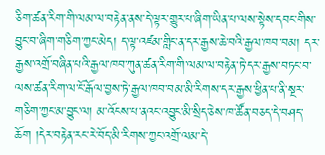ཅིག་ཚན་རིག་གི་ལམ་ལ་བརྟེན་ནས་དེ་ལྟར་གྱུར་པ་ཞིག་ཡིན་པ་ལས་སྟེས་དབང་གིས་བྱུང་བ་ཞིག་གཅིག་ཀྱང་མེད། ད་ལྟ་འཛམ་གླིང་ན་དར་རྒྱས་ཆེ་བའི་རྒྱལ་ཁབ་བམ། དར་རྒྱས་འགྲོ་བཞིན་པའི་རྒྱལ་ཁབ་ཀུན་ཚན་རིག་གི་ལམ་ལ་བརྟེན་ཏེ་དར་རྒྱས་བཏང་བ་ལས་ཚན་རིག་ལ་ངོ་རྒོལ་བྱས་ཏེ་རྒྱལ་ཁབ་བམ་མི་རིགས་དར་རྒྱས་ཕྱིན་པ་ནི་སྔར་གཅིག་ཀྱང་མ་བྱུང་ལ། མ་འོངས་པ་ནའང་འབྱུང་མི་སྲིད་ཅེས་ཁ་ཚོན་བཅད་དེ་བཤད་ཆོག །དེར་བརྟེན་རང་རེ་བོད་མི་རིགས་ཀྱང་འགྲོ་ལམ་དེ་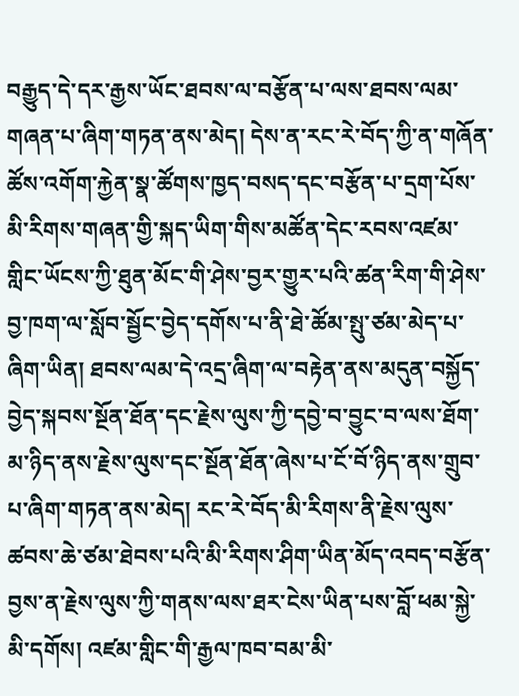བརྒྱུད་དེ་དར་རྒྱས་ཡོང་ཐབས་ལ་བརྩོན་པ་ལས་ཐབས་ལམ་གཞན་པ་ཞིག་གཏན་ནས་མེད། དེས་ན་རང་རེ་བོད་ཀྱི་ན་གཞོན་ཚོས་འགོག་རྐྱེན་སྣ་ཚོགས་ཁྱད་བསད་དང་བརྩོན་པ་དྲག་པོས་མི་རིགས་གཞན་གྱི་སྐད་ཡིག་གིས་མཚོན་དེང་རབས་འཛམ་གླིང་ཡོངས་ཀྱི་ཐུན་མོང་གི་ཤེས་བྱར་གྱུར་པའི་ཚན་རིག་གི་ཤེས་བྱ་ཁག་ལ་སློབ་སྦྱོང་བྱེད་དགོས་པ་ནི་ཐེ་ཚོམ་སྤུ་ཙམ་མེད་པ་ཞིག་ཡིན། ཐབས་ལམ་དེ་འདྲ་ཞིག་ལ་བརྟེན་ནས་མདུན་བསྐྱོད་བྱེད་སྐབས་སྔོན་ཐོན་དང་རྗེས་ལུས་ཀྱི་དབྱེ་བ་བྱུང་བ་ལས་ཐོག་མ་ཉིད་ནས་རྗེས་ལུས་དང་སྔོན་ཐོན་ཞེས་པ་ངོ་བོ་ཉིད་ནས་གྲུབ་པ་ཞིག་གཏན་ནས་མེད། རང་རེ་བོད་མི་རིགས་ནི་རྗེས་ལུས་ཚབས་ཆེ་ཙམ་ཐེབས་པའི་མི་རིགས་ཤིག་ཡིན་མོད་འབད་བརྩོན་བྱས་ན་རྗེས་ལུས་ཀྱི་གནས་ལས་ཐར་ངེས་ཡིན་པས་བློ་ཕམ་སྐྱེ་མི་དགོས། འཛམ་གླིང་གི་རྒྱལ་ཁབ་བམ་མི་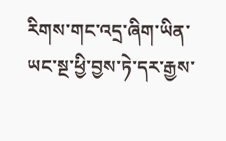རིགས་གང་འདྲ་ཞིག་ཡིན་ཡང་སྔ་ཕྱི་བྱས་ཏེ་དར་རྒྱས་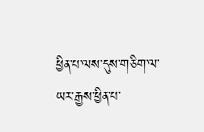ཕྱིན་པ་ལས་དུས་གཅིག་ལ་ཡར་རྒྱས་ཕྱིན་པ་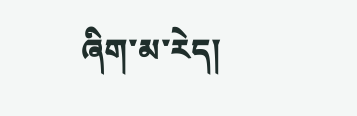ཞིག་མ་རེད།